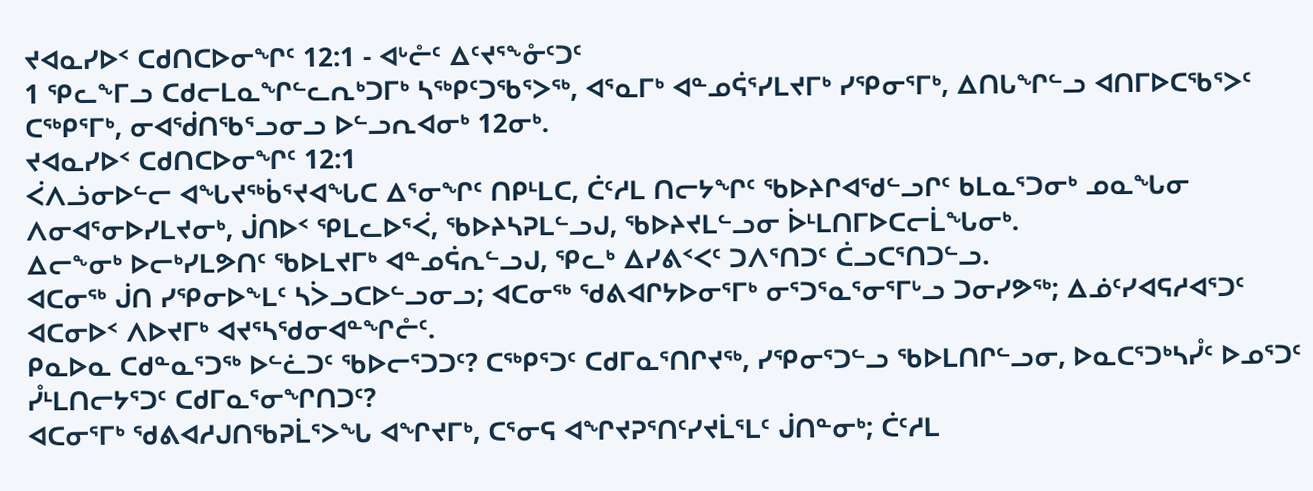ᔪᐊᓇᓯᐅᑉ ᑕᑯᑎᑕᐅᓂᖏᑦ 12:1 - ᐊᒡᓔᑦ ᐃᑦᔪᕐᖕᓁᑦᑐᑦ
1 ᕿᓚᖕᒥᓗ ᑕᑯᓕᒪᓇᖏᓪᓚᕆᒃᑐᒥᒃ ᓴᖅᑭᑦᑐᖃᕐᐳᖅ, ᐊᕐᓇᒥᒃ ᐊᓐᓄᕌᕐᓯᒪᔪᒥᒃ ᓯᕿᓂᕐᒥᒃ, ᐃᑎᒐᖏᓪᓗ ᐊᑎᒥᐅᑕᖃᕐᐳᑦ ᑕᖅᑭᕐᒥᒃ, ᓂᐊᖂᑎᖃᕐᓗᓂᓗ ᐅᓪᓗᕆᐊᓂᒃ 12ᓂᒃ.
ᔪᐊᓇᓯᐅᑉ ᑕᑯᑎᑕᐅᓂᖏᑦ 12:1
ᐹᐱᓘᓂᐅᓪᓕ ᐊᖓᔪᖅᑳᕐᔪᐊᖓᑕ ᐃᕐᓂᖏᑦ ᑎᑭᒻᒪᑕ, ᑖᑦᓱᒪ ᑎᓕᔭᖏᑦ ᖃᐅᔨᒋᐊᖁᓪᓗᒋᑦ ᑲᒪᓇᕐᑐᓂᒃ ᓄᓇᖓᓂ ᐱᓂᐊᕐᓂᐅᓯᒪᔪᓂᒃ, ᒎᑎᐅᑉ ᕿᒪᓚᐅᕐᐹ, ᖃᐅᔨᓴᕈᒪᓪᓗᒍ, ᖃᐅᔨᔪᒪᓪᓗᓂ ᐆᒻᒪᑎᒥᐅᑕᓕᒫᖓᓂᒃ.
ᐃᓕᖕᓂᒃ ᐅᓕᒃᓯᒪᕗᑎᑦ ᖃᐅᒪᔪᒥᒃ ᐊᓐᓄᕌᕆᓪᓗᒍ, ᕿᓚᒃ ᐃᓯᕕᑉᐸᑦ ᑐᐱᕐᑎᑐᑦ ᑖᓗᑕᕐᑎᑐᓪᓗ.
ᐊᑕᓂᖅ ᒎᑎ ᓯᕿᓂᐅᖕᒪᑦ ᓴᐴᓗᑕᐅᓪᓗᓂᓗ; ᐊᑕᓂᖅ ᖁᕕᐊᒋᔭᐅᓂᕐᒥᒃ ᓂᕐᑐᕐᓇᕐᓂᕐᒥᒡᓗ ᑐᓂᓯᕗᖅ; ᐃᓅᑦᓯᐊᕋᓱᐊᕐᑐᑦ ᐊᑕᓂᐅᑉ ᐱᐅᔪᒥᒃ ᐊᔪᕐᓴᖁᓂᐊᓐᖏᓔᑦ.
ᑭᓇᐅᓇ ᑕᑯᓐᓇᕐᑐᖅ ᐅᓪᓛᑐᑦ ᖃᐅᓕᕐᑐᑐᑦ? ᑕᖅᑭᕐᑐᑦ ᑕᑯᒥᓇᕐᑎᒋᔪᖅ, ᓯᕿᓂᕐᑐᓪᓗ ᖃᐅᒪᑎᒋᓪᓗᓂ, ᐅᓇᑕᕐᑐᒃᓴᓮᑦ ᐅᓄᕐᑐᑦ ᓮᒻᒪᑎᓕᔭᕐᑐᑦ ᑕᑯᒥᓇᕐᓂᖏᑎᑐᑦ?
ᐊᑕᓂᕐᒥᒃ ᖁᕕᐊᓱᒍᑎᖃᕈᒫᕐᐳᖓ ᐊᖏᔪᒥᒃ, ᑕᕐᓂᕋ ᐊᖏᔪᕈᕐᑎᑦᓯᔪᒫᕐᒪᑦ ᒎᑎᓐᓂᒃ; ᑖᑦᓱᒪ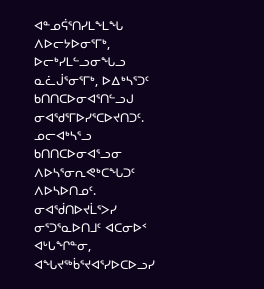ᐊᓐᓄᕌᕐᑎᓯᒪᖕᒪᖓ ᐱᐅᓕᔭᐅᓂᕐᒥᒃ, ᐅᓕᒃᓯᒪᓪᓗᓂᖓᓗ ᓇᓛᒎᕐᓂᕐᒥᒃ, ᐅᐃᒃᓴᕐᑐᑦ ᑲᑎᑎᑕᐅᓂᐊᕐᑎᓪᓗᒍ ᓂᐊᖁᕐᒥᐅᓯᕐᑕᐅᔪᑎᑐᑦ. ᓄᓕᐊᒃᓴᕐᓗ ᑲᑎᑎᑕᐅᓂᐊᕐᓗᓂ ᐱᐅᓴᕐᓂᕆᕙᒃᑕᖓᑐᑦ ᐱᐅᓴᐅᑎᓄᑦ.
ᓂᐊᖂᑎᐅᔪᒫᕐᐳᓯ ᓂᕐᑐᕐᓇᐅᑎᒧᑦ ᐊᑕᓂᐅᑉ ᐊᒡᒐᖏᓐᓂ, ᐊᖓᔪᖅᑳᕐᔪᐊᕐᓯᐅᑕᐅᓗᓯ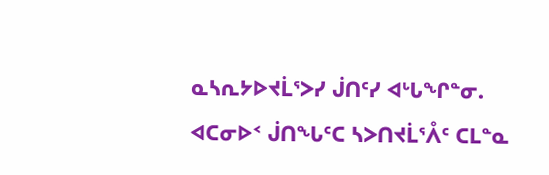ᓇᓴᕆᔭᐅᔪᒫᕐᐳᓯ ᒎᑎᑦᓯ ᐊᒡᒐᖏᓐᓂ.
ᐊᑕᓂᐅᑉ ᒎᑎᖓᑦᑕ ᓴᐳᑎᔪᒫᕐᐰᑦ ᑕᒪᓐᓇ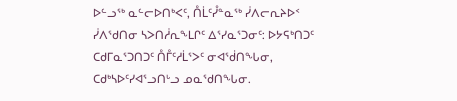ᐅᓪᓗᖅ ᓇᓪᓕᐅᑎᒃᐸᑦ, ᑍᒫᑦᓮᓐᓇᖅ ᓰᐱᓕᕆᔨᐅᑉ ᓰᐱᖁᑎᓂ ᓴᐳᑎᓲᕆᖕᒪᒋᑦ ᐃᕐᓯᓇᕐᑐᓂᑦ: ᐅᔭᕋᒃᑎᑐᑦ ᑕᑯᒥᓇᕐᑐᑎᑐᑦ ᑍᒤᑦᓱᒫᕐᐳᑦ ᓂᐊᖂᑎᖓᓂ, ᑕᑯᒃᓴᐅᑦᓯᐊᕐᓗᑎᒡᓗ ᓄᓇᖁᑎᖓᓂ.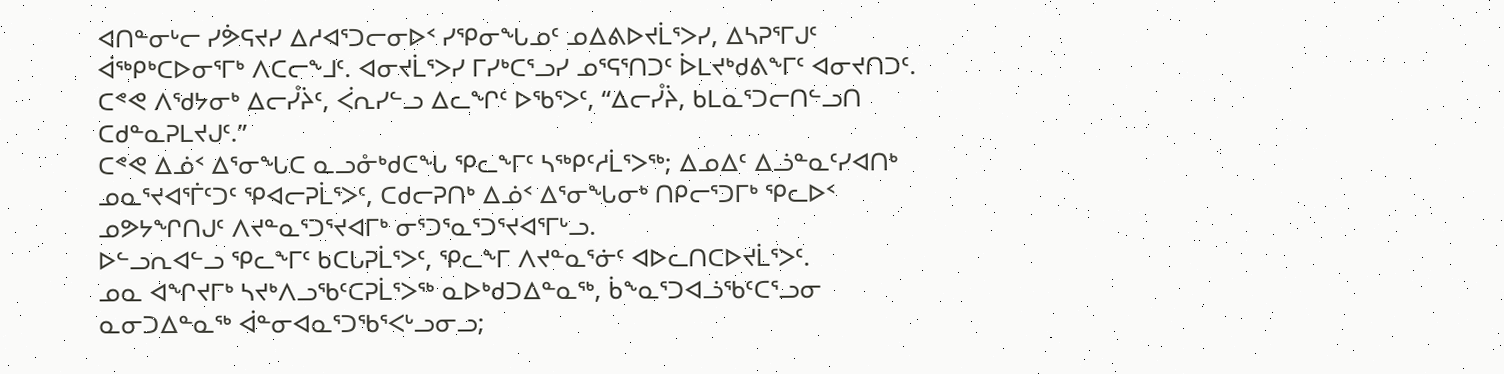ᐊᑎᓐᓂᒡᓕ ᓯᕘᕋᔪᓯ ᐃᓱᐊᕐᑐᓕᓂᐅᑉ ᓯᕿᓂᖓᓄᑦ ᓄᐃᕕᐅᔪᒫᕐᐳᓯ, ᐃᓴᕈᕐᒥᒍᑦ ᐋᖅᑭᒃᑕᐅᓂᕐᒥᒃ ᐱᑕᓕᖕᒧᑦ. ᐊᓂᔪᒫᕐᐳᓯ ᒥᓯᒃᑕᕐᓗᓯ ᓄᕐᕋᕐᑎᑐᑦ ᐆᒪᔪᒃᑯᕕᖕᒥᑦ ᐊᓂᔪᑎᑐᑦ.
ᑕᕝᕙ ᐱᖁᔭᓂᒃ ᐃᓕᓮᔩᑦ, ᐹᕆᓯᓪᓗ ᐃᓚᖏᑦ ᐅᖃᕐᐳᑦ, “ᐃᓕᓮᔩ, ᑲᒪᓇᕐᑐᓕᑎᓪᓗᑎ ᑕᑯᓐᓇᕈᒪᔪᒍᑦ.”
ᑕᕝᕙ ᐃᓅᑉ ᐃᕐᓂᖓᑕ ᓇᓗᓁᒃᑯᑕᖓ ᕿᓚᖕᒥᑦ ᓴᖅᑭᑦᓱᒫᕐᐳᖅ; ᐃᓄᐃᑦ ᐃᓘᓐᓇᑦᓯᐊᑎᒃ ᓄᓇᕐᔪᐊᕐᒦᑦᑐᑦ ᕿᐊᓕᕈᒫᕐᐳᑦ, ᑕᑯᓕᕈᑎᒃ ᐃᓅᑉ ᐃᕐᓂᖓᓂᒃ ᑎᑭᓕᕐᑐᒥᒃ ᕿᓚᐅᑉ ᓄᕗᔭᖏᑎᒍᑦ ᐱᔪᓐᓇᕐᑐᕐᔪᐊᒥᒃ ᓂᕐᑐᕐᓇᕐᑐᕐᔪᐊᕐᒥᒡᓗ.
ᐅᓪᓗᕆᐊᓪᓗ ᕿᓚᖕᒥᑦ ᑲᑕᒐᕈᒫᕐᐳᑦ, ᕿᓚᖕᒥ ᐱᔪᓐᓇᕐᓃᑦ ᐊᐅᓚᑎᑕᐅᔪᒫᕐᐳᑦ.
ᓄᓇ ᐊᖏᔪᒥᒃ ᓴᔪᒃᐱᓗᖃᑦᑕᕈᒫᕐᐳᖅ ᓇᐅᒃᑯᑐᐃᓐᓇᖅ, ᑳᖕᓇᕐᑐᐊᓘᖃᑦᑕᕐᓗᓂ ᓇᓂᑐᐃᓐᓇᖅ ᐋᓐᓂᐊᓇᕐᑐᖃᕐᐸᒡᓗᓂᓗ;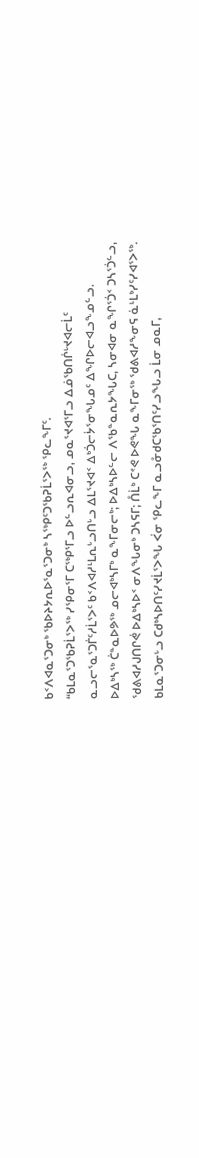ᑲᑉᐱᐊᓇᕐᑐᓂᒃ ᖃᐅᔨᔭᕆᐅᕐᓇᕐᑐᓂᒃ ᓴᖅᑭᑦᑐᖃᕈᒫᕐᐳᖅ ᕿᓚᖕᒥᑦ.
“ᑲᒪᓇᕐᑐᖃᕈᒫᕐᐳᖅ ᓯᕿᓂᕐᒥ ᑕᖅᑭᕐᒥᓗ ᐅᓪᓗᕆᐊᓂᓗ, ᓄᓇᕐᔪᐊᕐᒥᓗ ᐃᓅᖃᑎᒌᒡᔪᐊᓕᒫᑦ ᓇᓗᓕᕐᓇᕐᑐᒦᑦᓱᒫᕐᐳᑦ ᑲᑉᐱᐊᓱᒻᒪᕆᒡᓗᑎᒡᓗ ᐃᒪᕐᔪᐊᑉ ᐃᒃᑑᓕᔮᕐᓂᖓᓄᑦ ᐃᖏᐅᓕᐊᓗᖕᓄᓪᓗ.
ᐅᐃᒃᓴᖅ ᑖᓐᓇᐅᕗᖅ ᓄᓕᐊᒃᓴᒥᒃ ᓇᖕᒥᓂᓕᒃ; ᐅᐃᒃᓴᐅᓪᓕ ᐱᖃᓐᓇᕆᔭᖓᑕ, ᓴᓂᐊᓂ ᓇᖏᕐᑑᑉ ᑐᓴᕐᑑᓪᓗ, ᖁᕕᐊᓱᒍᑎᒋᕚ ᐅᐃᒃᓴᐅᑉ ᓂᐱᖓᓂᒃ ᑐᓴᕋᒥ; ᑍᒫᒃ ᑕᕝᕙ ᐅᕙᖓ ᓇᖕᒥᓂᖅ ᖁᕕᐊᓱᖕᓂᕋ ᓈᒻᒪᒃᓯᑦᓯᐊᕐᐳᖅ.
ᑲᒪᓇᕐᑐᓂᒡᓗ ᑕᑯᒃᓴᐅᑎᑦᓯᔪᒫᕐᐳᖓ ᐹᓂ ᕿᓚᖕᒥ ᓇᓗᓁᑯᑕᖃᕐᑎᑦᓯᓗᖓᓗ ᒫᓂ ᓄᓇᒥ,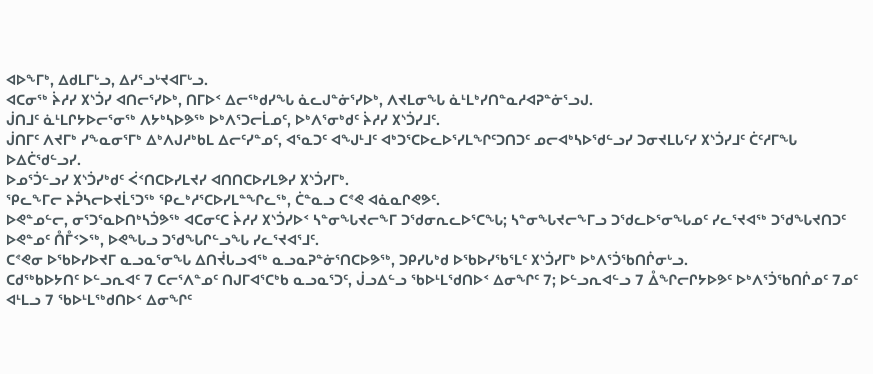ᐊᐅᖕᒥᒃ, ᐃᑯᒪᒥᒡᓗ, ᐃᓯᕐᓗᒡᔪᐊᒥᒡᓗ.
ᐊᑕᓂᖅ ᔩᓱᓯ ᙭ᔅᑑᓯ ᐊᑎᓕᕐᓯᐅᒃ, ᑎᒥᐅᑉ ᐃᓕᖅᑯᓯᖓ ᓈᓚᒍᓐᓃᕐᓯᐅᒃ, ᐱᔪᒪᓂᖓ ᓈᒻᒪᒃᓯᑎᓐᓇᓱᐊᕈᓐᓃᕐᓗᒍ.
ᒎᑎᒧᑦ ᓈᒻᒪᒋᔭᐅᓕᕐᓂᖅ ᐱᔭᒃᓴᐅᕗᖅ ᐅᒃᐱᕐᑐᓕᒫᓄᑦ, ᐅᒃᐱᕐᓂᒃᑯᑦ ᔩᓱᓯ ᙭ᔅᑑᓯᒧᑦ.
ᒎᑎᒥᑦ ᐱᔪᒥᒃ ᓯᖕᓇᓂᕐᒥᒃ ᐃᒃᐱᒍᓱᒃᑲᒪ ᐃᓕᑦᓯᓐᓄᑦ, ᐊᕐᓇᑐᑦ ᐊᖑᒻᒧᑦ ᐊᒃᑐᕐᑕᐅᓚᐅᕐᓯᒪᖏᑦᑐᑎᑐᑦ ᓄᓕᐊᒃᓴᐅᖁᓪᓗᓯ ᑐᓂᔪᒪᒐᑦᓯ ᙭ᔅᑑᓯᒧᑦ ᑖᑦᓱᒥᖓ ᐅᐃᑖᖁᓪᓗᓯ.
ᐅᓄᕐᑑᓪᓗᓯ ᙭ᔅᑑᓯᒃᑯᑦ ᐹᑉᑎᑕᐅᓯᒪᔪᓯ ᐊᑎᑎᑕᐅᓯᒪᕗᓯ ᙭ᔅᑑᓯᒥᒃ.
ᕿᓚᖕᒥᓕ ᔨᕉᓴᓕᐅᔪᒫᕐᑐᖅ ᕿᓚᒃᓱᕐᑕᐅᓯᒪᓐᖏᓚᖅ, ᑖᓐᓇᓗ ᑕᕝᕙ ᐊᓈᓇᒋᕙᕗᑦ.
ᐅᕙᓐᓄᓪᓕ, ᓂᕐᑐᕐᓇᐅᑎᒃᓴᑑᕗᖅ ᐊᑕᓂᑦᑕ ᔩᓱᓯ ᙭ᔅᑑᓯᐅᑉ ᓴᓐᓂᖓᔪᓕᖕᒥ ᑐᖁᓂᕆᓚᐅᕐᑕᖓ; ᓴᓐᓂᖓᔪᓕᖕᒥᓗ ᑐᖁᓚᐅᕐᓂᖓᓄᑦ ᓯᓚᕐᔪᐊᖅ ᑐᖁᖓᔪᑎᑐᑦ ᐅᕙᓐᓄᑦ ᑍᒤᑉᐳᖅ, ᐅᕙᖓᓗ ᑐᖁᖓᒋᓪᓗᖓ ᓯᓚᕐᔪᐊᕐᒧᑦ.
ᑕᕝᕙᓂ ᐅᖃᐅᓯᐅᔪᒥ ᓇᓗᓇᕐᓂᖓ ᐃᑎᔫᒐᓗᐊᖅ ᓇᓗᓇᕈᓐᓃᕐᑎᑕᐅᕗᖅ, ᑐᑭᓯᒐᒃᑯ ᐅᖃᐅᓯᖃᕐᒪᑦ ᙭ᔅᑑᓯᒥᒃ ᐅᒃᐱᕐᑑᖃᑎᒌᓂᒡᓗ.
ᑕᑯᖅᑲᐅᔭᑎᑦ ᐅᓪᓗᕆᐊᑦ 7 ᑕᓕᕐᐱᓐᓄᑦ ᑎᒍᒥᐊᕐᑕᒃᑲ ᓇᓗᓇᕐᑐᑦ, ᒎᓗᐃᓪᓗ ᖃᐅᒻᒪᖁᑎᐅᑉ ᐃᓂᖏᑦ 7; ᐅᓪᓗᕆᐊᓪᓗ 7 ᐂᖏᓕᒋᔭᐅᕗᑦ ᐅᒃᐱᕐᑑᖃᑎᒌᓄᑦ 7ᓄᑦ ᐊᒻᒪᓗ 7 ᖃᐅᒻᒪᖅᑯᑎᐅᑉ ᐃᓂᖏᑦ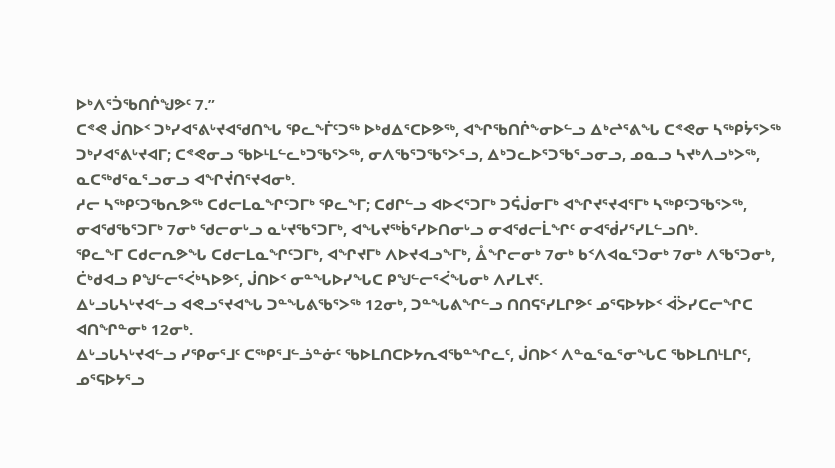ᐅᒃᐱᕐᑑᖃᑎᒌᖑᕗᑦ 7.”
ᑕᕝᕙ ᒎᑎᐅᑉ ᑐᒃᓯᐊᕐᕕᒡᔪᐊᖁᑎᖓ ᕿᓚᖕᒦᑦᑐᖅ ᐅᒃᑯᐃᕐᑕᐅᕗᖅ, ᐊᖏᖃᑎᒌᖕᓂᐅᓪᓗ ᐃᒃᖠᕐᕕᖓ ᑕᕝᕙᓂ ᓴᖅᑭᔮᕐᐳᖅ ᑐᒃᓯᐊᕐᕕᒡᔪᐊᒥ; ᑕᕝᕙᓂᓗ ᖃᐅᒻᒪᓪᓚᒃᑐᖃᕐᐳᖅ, ᓂᐱᖃᕐᑐᖃᕐᐳᕐᓗ, ᐃᒃᑐᓚᐅᕐᑐᖃᕐᓗᓂᓗ, ᓄᓇᓗ ᓴᔪᒃᐱᓗᒃᐳᖅ, ᓇᑕᖅᑯᕐᓇᕐᓗᓂᓗ ᐊᖏᔫᑎᕐᔪᐊᓂᒃ.
ᓱᓕ ᓴᖅᑭᑦᑐᖃᕆᕗᖅ ᑕᑯᓕᒪᓇᖏᑦᑐᒥᒃ ᕿᓚᖕᒥ; ᑕᑯᒋᓪᓗ ᐊᐅᐸᕐᑐᒥᒃ ᑐᕌᒎᓂᒥᒃ ᐊᖏᔪᕐᔪᐊᕐᒥᒃ ᓴᖅᑭᑦᑐᖃᕐᐳᖅ, ᓂᐊᖁᖃᕐᑐᒥᒃ 7ᓂᒃ ᖁᓕᓂᒡᓗ ᓇᒡᔪᖃᕐᑐᒥᒃ, ᐊᖓᔪᖅᑳᕐᓯᐅᑎᓂᒡᓗ ᓂᐊᖁᓕᒫᖏᑦ ᓂᐊᖂᓯᕐᓯᒪᓪᓗᑎᒃ.
ᕿᓚᖕᒥ ᑕᑯᓕᕆᕗᖓ ᑕᑯᓕᒪᓇᖏᑦᑐᒥᒃ, ᐊᖏᔪᒥᒃ ᐱᐅᔪᐊᓗᖕᒥᒃ, ᐂᖏᓕᓂᒃ 7ᓂᒃ ᑲᑉᐱᐊᓇᕐᑐᓂᒃ 7ᓂᒃ ᐱᖃᕐᑐᓂᒃ, ᑖᒃᑯᐊᓗ ᑭᖑᓪᓕᕐᐹᒃᓴᐅᕗᑦ, ᒎᑎᐅᑉ ᓂᓐᖓᐅᓯᖓᑕ ᑭᖑᓪᓕᕐᐹᖓᓂᒃ ᐱᓯᒪᔪᑦ.
ᐃᒡᓗᒐᓴᒡᔪᐊᓪᓗ ᐊᕙᓗᕐᔪᐊᖓ ᑐᓐᖓᕕᖃᕐᐳᖅ 12ᓂᒃ, ᑐᓐᖓᕕᖏᓪᓗ ᑎᑎᕋᕐᓯᒪᒋᕗᑦ ᓄᕐᕋᐅᔭᐅᑉ ᐋᐴᓯᑕᓕᖏᑕ ᐊᑎᖏᓐᓂᒃ 12ᓂᒃ.
ᐃᒡᓗᒐᓴᒡᔪᐊᓪᓗ ᓯᕿᓂᕐᒧᑦ ᑕᖅᑭᕐᒧᓪᓘᓐᓃᑦ ᖃᐅᒪᑎᑕᐅᔭᕆᐊᖃᓐᖏᓚᑦ, ᒎᑎᐅᑉ ᐱᓐᓇᕐᓇᕐᓂᖓᑕ ᖃᐅᒪᑎᒻᒪᒋᑦ, ᓄᕐᕋᐅᔭᕐᓗ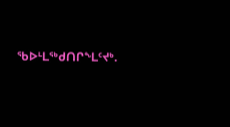ᖃᐅᒻᒪᖅᑯᑎᒋᖕᒪᑦᔪᒃ.